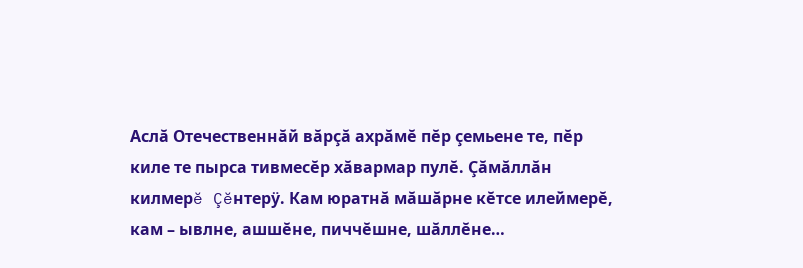Аслă Отечественнăй вăрçă ахрăмĕ пĕр çемьене те, пĕр киле те пырса тивмесĕр хăвармар пулĕ. Çăмăллăн килмерĕ Çĕнтерÿ. Кам юратнă мăшăрне кĕтсе илеймерĕ, кам – ывлне, ашшĕне, пиччĕшне, шăллĕне…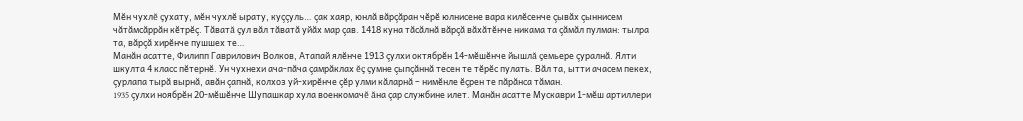Мĕн чухлĕ çухату, мĕн чухлĕ ырату, куççуль… çак хаяр, юнлă вăрçăран чĕрĕ юлнисене вара килĕсенче çывăх çыннисем чăтăмсăррăн кĕтрĕç. Тăватă çул вăл тăватă уйăх мар çав. 1418 куна тăсăлнă вăрçă вăхăтĕнче никама та çăмăл пулман: тылра та, вăрçă хирĕнче пушшех те…
Манăн асатте, Филипп Гаврилович Волков, Атапай ялĕнче 1913 çулхи октябрĕн 14-мĕшĕнче йышлă çемьере çуралнă. Ялти шкулта 4 класс пĕтернĕ. Ун чухнехи ача-пăча çамрăклах ĕç çумне çыпçăннă тесен те тĕрĕс пулать. Вăл та, ытти ачасем пекех, çурлапа тырă вырнă, авăн çапнă, колхоз уй-хирĕнче çĕр улми кăларнă – нимĕнле ĕçрен те пăрăнса тăман.
1935 çулхи ноябрĕн 20-мĕшĕнче Шупашкар хула военкомачĕ ăна çар службине илет. Манăн асатте Мускаври 1-мĕш артиллери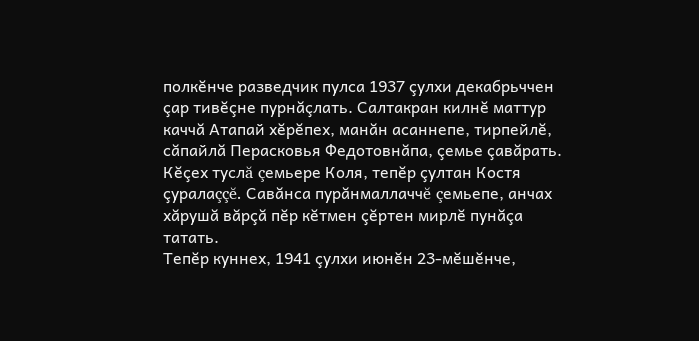полкĕнче разведчик пулса 1937 çулхи декабрьччен çар тивĕçне пурнăçлать. Салтакран килнĕ маттур каччă Атапай хĕрĕпех, манăн асаннепе, тирпейлĕ, сăпайлă Перасковья Федотовнăпа, çемье çавăрать. Кĕçех туслă çемьере Коля, тепĕр çултан Костя çуралаççĕ. Савăнса пурăнмаллаччĕ çемьепе, анчах хăрушă вăрçă пĕр кĕтмен çĕртен мирлĕ пунăçа татать.
Тепĕр куннех, 1941 çулхи июнĕн 23-мĕшĕнче,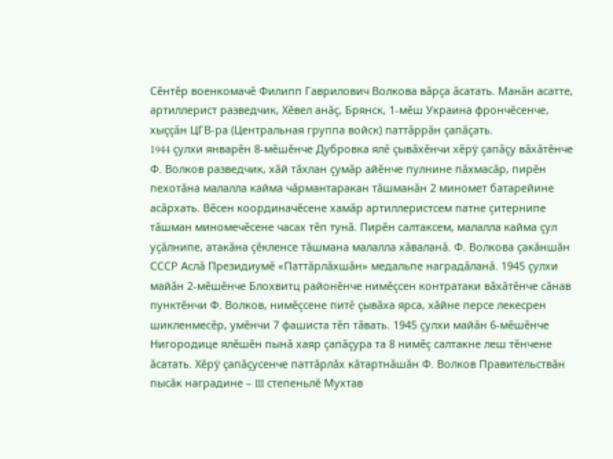Сĕнтĕр военкомачĕ Филипп Гаврилович Волкова вăрçа ăсатать. Манăн асатте, артиллерист разведчик, Хĕвел анăç, Брянск, 1-мĕш Украина фрончĕсенче, хыççăн ЦГВ-ра (Центральная группа войск) паттăррăн çапăçать.
1944 çулхи январĕн 8-мĕшĕнче Дубровка ялĕ çывăхĕнчи хĕрÿ çапăçу вăхăтĕнче Ф. Волков разведчик, хăй тăхлан çумăр айĕнче пулнине пăхмасăр, пирĕн пехотăна малалла кайма чăрмантаракан тăшманăн 2 миномет батарейине асăрхать. Вĕсен координачĕсене хамăр артиллеристсем патне çитернипе тăшман миномечĕсене часах тĕп тунă. Пирĕн салтаксем, малалла кайма çул уçăлнипе, атакăна çĕкленсе тăшмана малалла хăваланă. Ф. Волкова çакăншăн СССР Аслă Президиумĕ «Паттăрлăхшăн» медальпе наградăланă. 1945 çулхи майăн 2-мĕшĕнче Блохвитц районĕнче нимĕçсен контратаки вăхăтĕнче сăнав пунктĕнчи Ф. Волков, нимĕçсене питĕ çывăха ярса, хăйне персе лекесрен шикленмесĕр, умĕнчи 7 фашиста тĕп тăвать. 1945 çулхи майăн 6-мĕшĕнче Нигородице ялĕшĕн пынă хаяр çапăçура та 8 нимĕç салтакне леш тĕнчене ăсатать. Хĕрÿ çапăçусенче паттăрлăх кăтартнăшăн Ф. Волков Правительствăн пысăк наградине – III степеньлĕ Мухтав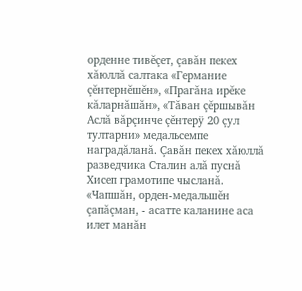орденне тивĕçет, çавăн пекех хăюллă салтака «Германие çĕнтернĕшĕн», «Прагăна ирĕке кăларнăшăн», «Тăван çĕршывăн Аслă вăрçинче çĕнтерÿ 20 çул тултарни» медальсемпе наградăланă. Çавăн пекех хăюллă разведчика Сталин алă пуснă Хисеп грамотипе чысланă. «Чапшăн, орден-медальшĕн çапăçман, - асатте каланине аса илет манăн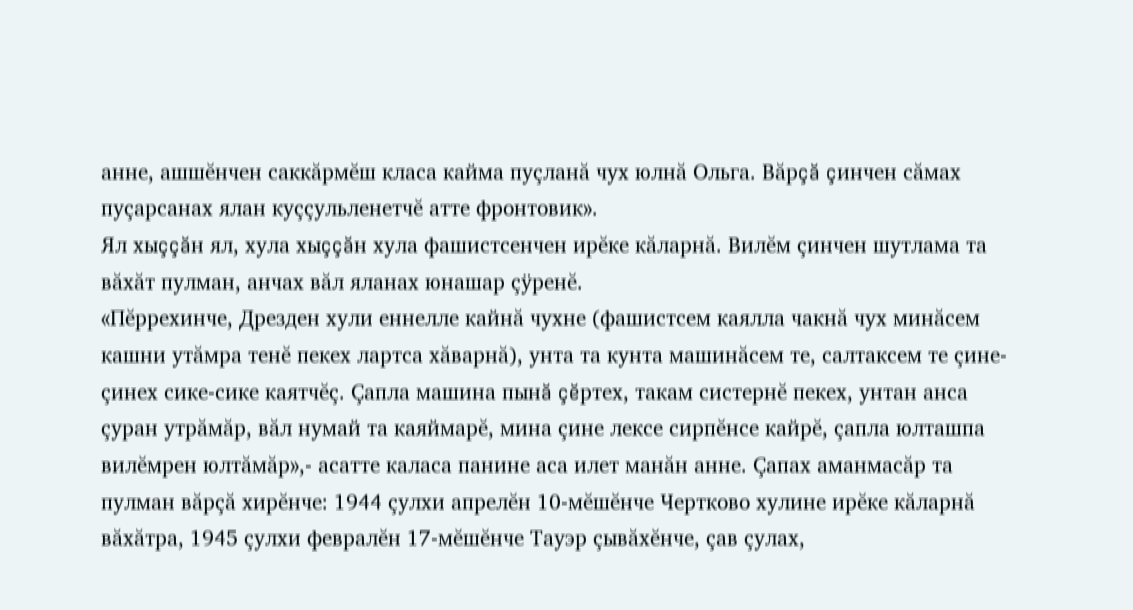анне, ашшĕнчен саккăрмĕш класа кайма пуçланă чух юлнă Ольга. Вăрçă çинчен сăмах пуçарсанах ялан куççульленетчĕ атте фронтовик».
Ял хыççăн ял, хула хыççăн хула фашистсенчен ирĕке кăларнă. Вилĕм çинчен шутлама та вăхăт пулман, анчах вăл яланах юнашар çÿренĕ.
«Пĕррехинче, Дрезден хули еннелле кайнă чухне (фашистсем каялла чакнă чух минăсем кашни утăмра тенĕ пекех лартса хăварнă), унта та кунта машинăсем те, салтаксем те çине-çинех сике-сике каятчĕç. Çапла машина пынă çĕртех, такам систернĕ пекех, унтан анса çуран утрăмăр, вăл нумай та каяймарĕ, мина çине лексе сирпĕнсе кайрĕ, çапла юлташпа вилĕмрен юлтăмăр»,- асатте каласа панине аса илет манăн анне. Çапах аманмасăр та пулман вăрçă хирĕнче: 1944 çулхи апрелĕн 10-мĕшĕнче Чертково хулине ирĕке кăларнă вăхăтра, 1945 çулхи февралĕн 17-мĕшĕнче Тауэр çывăхĕнче, çав çулах,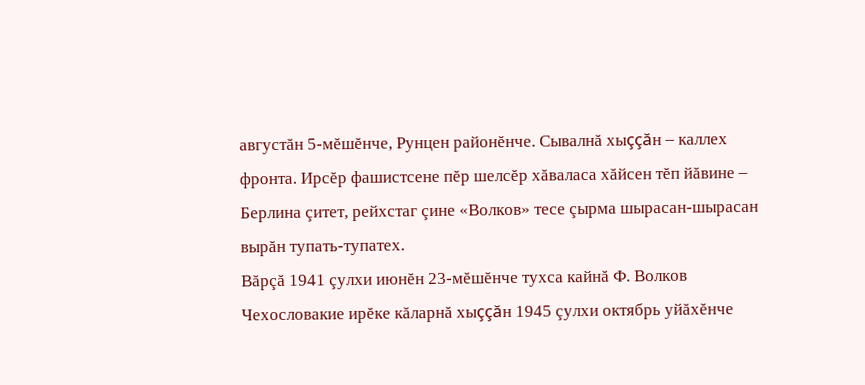августăн 5-мĕшĕнче, Рунцен районĕнче. Сывалнă хыççăн – каллех фронта. Ирсĕр фашистсене пĕр шелсĕр хăваласа хăйсен тĕп йăвине – Берлина çитет, рейхстаг çине «Волков» тесе çырма шырасан-шырасан вырăн тупать-тупатех.
Вăрçă 1941 çулхи июнĕн 23-мĕшĕнче тухса кайнă Ф. Волков Чехословакие ирĕке кăларнă хыççăн 1945 çулхи октябрь уйăхĕнче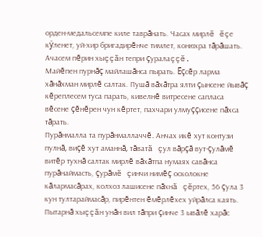орден-медальсемпе киле таврăнать. Часах мирлĕ ĕçе кÿленет, уй-хир бригадирĕнче тимлет, конюхра тăрăшать. Ачасем пĕрин хыççăн тепри çуралаççĕ.
Майĕпен пурнăç майлашăнса пырать. Ĕçсĕр ларма хăнăхман мирлĕ салтак. Пушă вăхăтра ялти çынсене йывăç кĕреплесем туса парать, кивелнĕ витресене сапласа вĕсене çĕнĕрен чун кĕртет, пахчари улмуççисене пăхса тăрать.
Пурăнмалла та пурăнмаллаччĕ. Анчах икĕ хут контузи пулнă, виçĕ хут аманнă, тăватă çул вăрçă вут-çулăмĕ витĕр тухнă салтак мирлĕ вăхăтпа нумаях савăнса пурăнаймасть, çурăмĕ çинчи нимĕç осколокне кăлармасăрах, колхоз лашисене пăхнă çĕртех, 56 çула 3 кун тултараймасăр, пирĕнтен ĕмĕрлĕхех уйрăлса каять. Пытарнă хыççăн унăн вил тăпри çинче 3 ывăлĕ харăс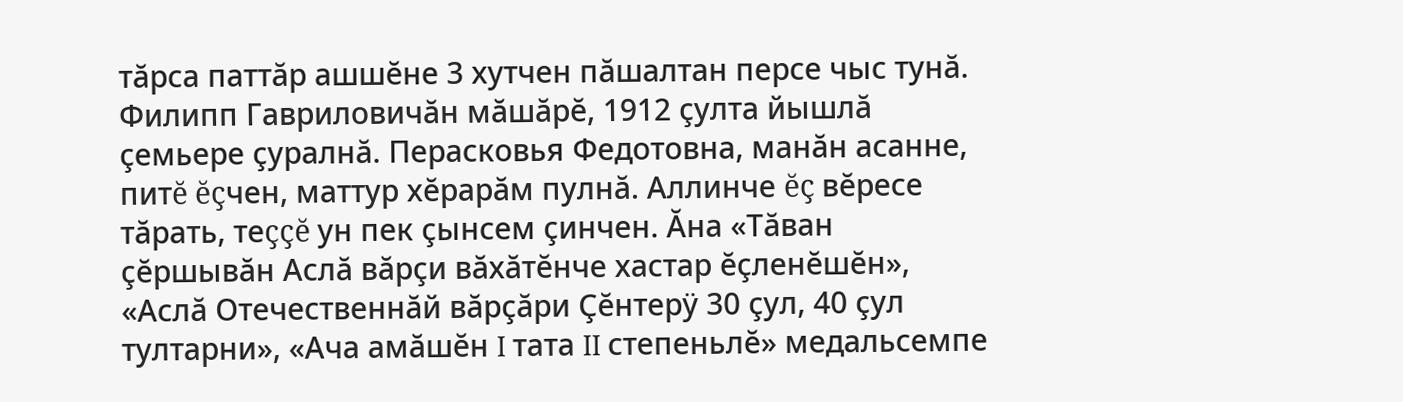тăрса паттăр ашшĕне 3 хутчен пăшалтан персе чыс тунă.
Филипп Гавриловичăн мăшăрĕ, 1912 çулта йышлă çемьере çуралнă. Перасковья Федотовна, манăн асанне, питĕ ĕçчен, маттур хĕрарăм пулнă. Аллинче ĕç вĕресе тăрать, теççĕ ун пек çынсем çинчен. Ăна «Тăван çĕршывăн Аслă вăрçи вăхăтĕнче хастар ĕçленĕшĕн», «Аслă Отечественнăй вăрçăри Çĕнтерÿ 30 çул, 40 çул тултарни», «Ача амăшĕн I тата II степеньлĕ» медальсемпе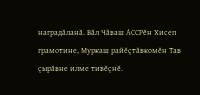наградăланă. Вăл Чăваш АССРĕн Хисеп грамотине, Муркаш райĕçтăвкомĕн Тав çырăвне илме тивĕçнĕ.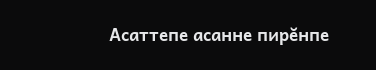Асаттепе асанне пирĕнпе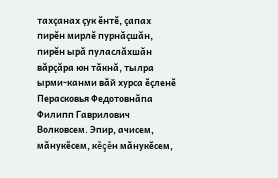тахçанах çук ĕнтĕ, çапах пирĕн мирлĕ пурнăçшăн, пирĕн ырă пуласлăхшăн вăрçăра юн тăкнă, тылра ырми-канми вăй хурса ĕçленĕ Перасковья Федотовнăпа Филипп Гаврилович Волковсем. Эпир, ачисем, мăнукĕсем, кĕçĕн мăнукĕсем,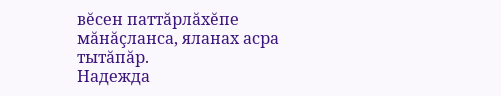вĕсен паттăрлăхĕпе мăнăçланса, яланах асра тытăпăр.
Надежда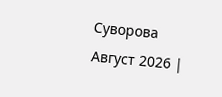Суворова
Август 2026 |